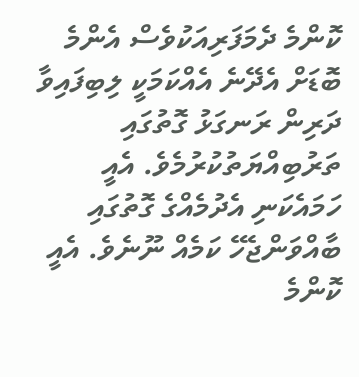ކޮންމެ ދެމަފަރިއަކުވެސް އެންމެ ބޮޑަށް އެދޭނެ އެއްކަމަކީ ލިބިފައިވާ ދަރިން ރަނގަޅު ގޮތުގައި ތަރުބިއްޔަތުކުރުމެވެ. އެއީ ހަމައެކަނި އެދުމެއްގެ ގޮތުގައި ބާއްވަންޖެހޭ ކަމެއް ނޫނެވެ. އެއީ ކޮންމެ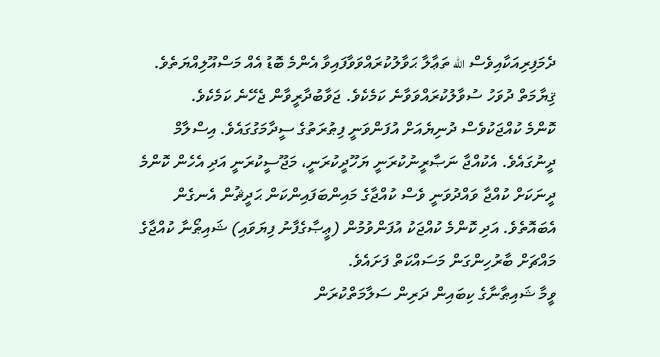ދެމަފިރިއަކާއިވެސް الله ތަޢާލާ ޙަވާލުކުރައްވަވާފައިވާ އެންމެ ބޮޑު އެއް މަސްއޫލިއްޔަތެވެ. ޤިޔާމަތް ދުވަހު ސުވާލުކުރައްވަވާނެ ކަމެކެވެ. ޖަވާބުދާރީވާން ޖެހޭނެ ކަމެކެވެ.
ކޮންމެ ކުއްޖަކުވެސް ދުނިޔެއަށް އުފަންވަނީ ފިޠުރަތުގެ ސީދާމަގުގައެވެ. އިސްލާމް ދީނުގައެވެ. އެކުއްޖާ ނަޞާރީނުކުރަނީ ޔަހޫދީކުރަނީ، މަޖޫސީކުރަނީ އަދި އެހެން ކޮންމެ ދީނަކަށް ކުއްޖާ ވައްދުވަނީ ވެސް ކުއްޖާގެ މައިންބަފައިންކަން ޙަދީޘުން އެނގެން އެބައޮތެވެ. އަދި ކޮންމެ ކުއްޖަކު އުފަންވުމުން (ޢީޞާގެފާނު ފިޔަވައި) ޝައިޠޯނާ ކުއްޖާގެ މައްޗަށް ބާރުހިންގަން މަސައްކަތް ފަށައެވެ.
ވީމާ ޝައިޠާނާގެ ކިބައިން ދަރިން ސަލާމަތްކުރަން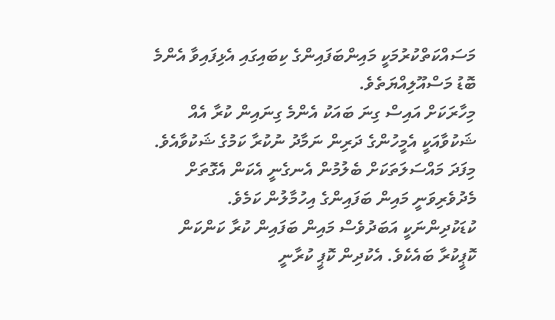މަސައްކަތްކުރުމަކީ މައިންބަފައިންގެ ކިބައިގައި އެޅިފައިވާ އެންމެ ބޮޑު މަސްއޫލިއްޔަތެވެ.
މިހާރަކަށް އައިސް ގިނަ ބައަކު އެންމެ ގިނައިން ކުރާ އެއް ޝަކުވާއަކީ އެމީހުންގެ ދަރިން ނަމާދު ނުކުރާ ކަމުގެ ޝަކުވާއެވެ. މިފަދަ މައްސަލަތަކަށް ބެލުމުން އެނގެނީ އެކަން އެގޮތަށް މެދުވެރިވަނީ މައިން ބަފައިންގެ އިހުމާލުން ކަމެވެ.
ކުޑަކުދިންނަކީ އަބަދުވެސް މައިން ބަފައިން ކުރާ ކަންކަން ކޮޕީކުރާ ބައެކެވެ. އެކުދިން ކޮޕީ ކުރާނީ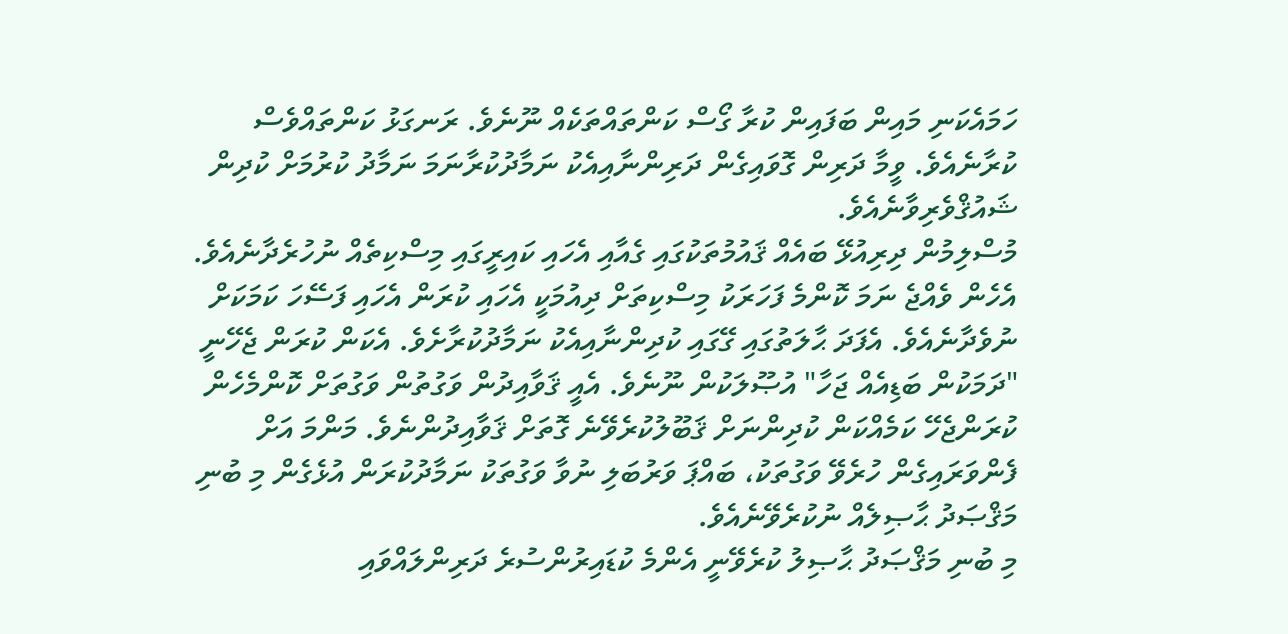ހަމައެކަނި މައިން ބަފައިން ކުރާ ގޯސް ކަންތައްތަކެއް ނޫނެވެ. ރަނގަޅު ކަންތައްވެސް ކުރާނެއެވެ. ވީމާ ދަރިން ގޮވައިގެން ދަރިންނާއިއެކު ނަމާދުކުރާނަމަ ނަމާދު ކުރުމަށް ކުދިން ޝައުޤްވެރިވާނެއެވެ.
މުސްލިމުން ދިރިއުޅޭ ބައެއް ޤައުމުތަކުގައި ގެއާއި އެހައި ކައިރީގައި މިސްކިތެއް ނުހުރެދާނެއެވެ. އެހެން ވެއްޖެ ނަމަ ކޮންމެ ފަހަރަކު މިސްކިތަށް ދިއުމަކީ އެހައި ކުރަން އެހައި ފަސޭހަ ކަމަކަށް ނުވެދާނެއެވެ. އެފަދަ ޙާލަތުގައި ގޭގައި ކުދިންނާއިއެކު ނަމާދުކުރާށެވެ. އެކަން ކުރަން ޖެހޭނީ "ދަމަކުން ބަޑިއެއް ޖަހާ" އުޞޫލަކުން ނޫނެވެ. އެއީ ޤަވާއިދުން ވަގުތުން ވަގުތަށް ކޮންމެހެން ކުރަންޖެހޭ ކަމެއްކަން ކުދިންނަށް ޤަބޫލުކުރެވޭނެ ގޮތަށް ޤަވާއިދުންނެވެ. މަންމަ އަށް ފެންވަރައިގެން ހުރެވޭ ވަގުތަކު، ބައްޕަ ވަރުބަލި ނުވާ ވަގުތަކު ނަމާދުކުރަން އުޅެގެން މި ބުނި މަޤްޞަދު ޙާޞިލެއް ނުކުރެވޭނެއެވެ.
މި ބުނި މަޤްޞަދު ޙާޞިލު ކުރެވޭނީ އެންމެ ކުޑައިރުންސުރެ ދަރިންލައްވައި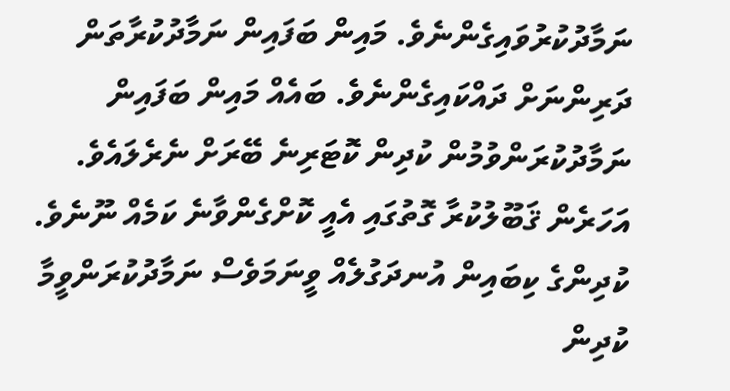ނަމާދުކުރުވައިގެންނެވެ. މައިން ބަފައިން ނަމާދުކުރާތަން ދަރިންނަށް ދައްކައިގެންނެވެ. ބައެއް މައިން ބަފައިން ނަމާދުކުރަންވުމުން ކުދިން ކޮޓަރިނެ ބޭރަށް ނެރެލައެވެ. އަހަރެން ޤަބޫލުކުރާ ގޮތުގައި އެއީ ކޮށްގެންވާނެ ކަމެއް ނޫނެވެ. ކުދިންގެ ކިބައިން އުނދަގުލެއް ވީނަމަވެސް ނަމާދުކުރަންވީމާ ކުދިން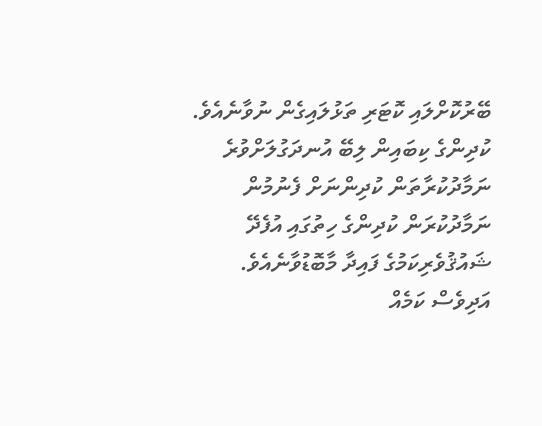ބޭރުކޮށްލައި ކޮޓަރި ތަޅުލައިގެން ނުވާނެއެވެ. ކުދިންގެ ކިބައިން ލިބޭ އުނދަގުލަށްވުރެ ނަމާދުކުރާތަން ކުދިންނަށް ފެނުމުން ނަމާދުކުރަން ކުދިންގެ ހިތުގައި އުފެދޭ ޝައުޤުވެރިކަމުގެ ފައިދާ މާބޮޑުވާނެއެވެ.
އަދިވެސް ކަމެއް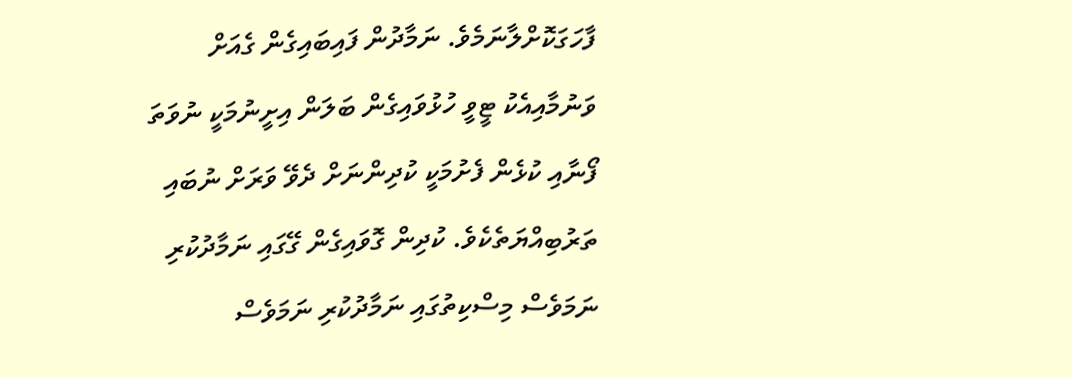ފާހަގަކޮށްލާނަމެވެ. ނަމާދުން ފައިބައިގެން ގެއަށް ވަނުމާއިއެކު ޓީވީ ހުޅުވައިގެން ބަލަން އިށީނުމަކީ ނުވަތަ ފޯނާއި ކުޅެން ފެށުމަކީ ކުދިންނަށް ދެވޭ ވަރަށް ނުބައި ތަރުބިއްޔަތެކެވެ. ކުދިން ގޮވައިގެން ގޭގައި ނަމާދުކުރި ނަމަވެސް މިސްކިތުގައި ނަމާދުކުރި ނަމަވެސް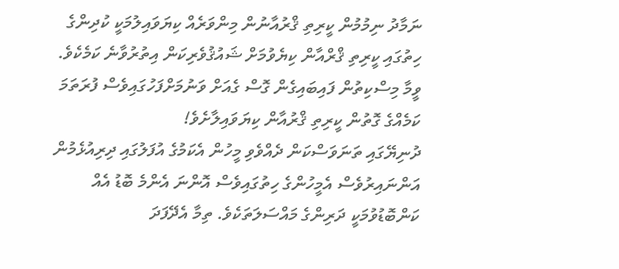ނަމާދު ނިމުމުން ކީރިތި ޤްރުއާނުން މިންވަރެއް ކިޔަވައިލުމަކީ ކުދިންގެ ހިތުގައި ކީރިތި ޤްރްއާން ކިޔެވުމަށް ޝައުޤުވެރިކަން އިތުރުވާނެ ކަމެކެވެ. ވީމާ މިސްކިތުން ފައިބައިގެން ގޮސް ގެއަށް ވަނުމަށްފަހުގައިވެސް ފުރަތަމަ ކަމެއްގެ ގޮތުން ކީރިތި ޤްރުއާން ކިޔަވައިލާށެވެ!
ދުނިޔޭގައި ތަނަވަސްކަން ދެއްވެވި މީހުން އެކަމުގެ އުފަލުގައި ދިރިއުޅެމުން އަންނައިރުވެސް އެމީހުންގެ ހިތުގައިވެސް އޮންނަ އެންމެ ބޮޑު އެއް ކަންބޮޑުވުމަކީ ދަރިންގެ މައްސަލަތަކެވެ. ތިމާ އެދޭފަދަ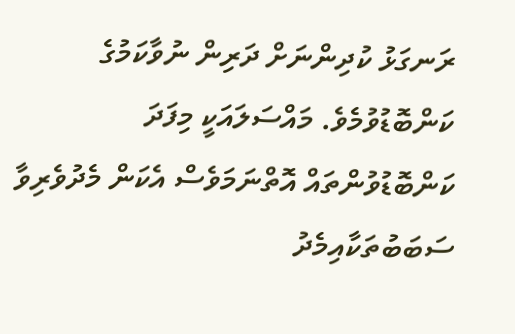ރަނގަޅު ކުދިންނަށް ދަރިން ނުވާކަމުގެ ކަންބޮޑުވުމެވެ. މައްސަލައަކީ މިފަދަ ކަންބޮޑުވުންތައް އޮތްނަމަވެސް އެކަން މެދުވެރިވާ ސަބަބުތަކާއިމެދު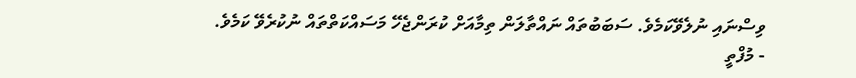ވިސްނައި ނުލެވޭކަމެވެ. ސަބަބުތައް ނައްތާލަން ތިމާއަށް ކުރަންޖެހޭ މަސައްކަތްތައް ނުކުރެވޭ ކަމެވެ.
- މުފްތީ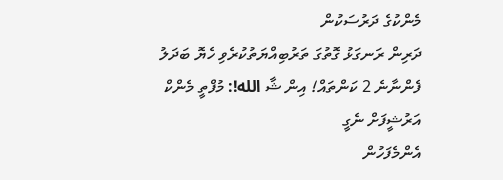މެންކުގެ ދަރުސަކުން
ދަރިން ރަނގަޅު ގޮތުގަ ތަރުބިއްޔަތުކުރެވި ހެޔޮ ބަދަލު ފެންނާނެ 2 ކަންތައް! އިން ޝާ الله!: މުފްތީ މެންކް
އަރުޝީފަށް ނެގީ
އެންމެފަހުން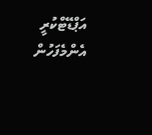އަޕްޑޭޓްކުރީ
އެންމެފަހުން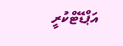އަޕްޑޭޓްކުރީ